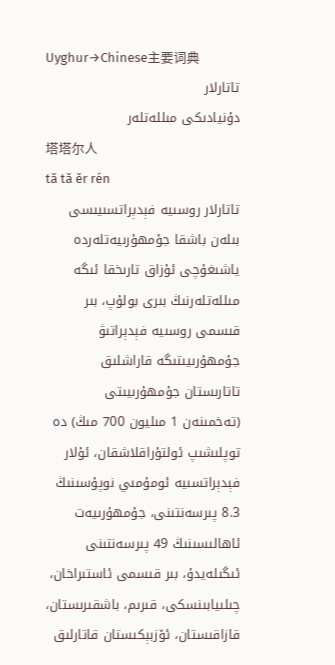Uyghur→Chinese主要词典
تاتارلار
دۇنيادىكى مىللەتلەر
塔塔尔人
tǎ tǎ ěr rén
تاتارلار روسىيە فېدېراتسىيىسى بىلەن باشقا جۇمھۇرىيەتلەردە ياشىغۇچى ئۇزاق تارىخقا ئىگە مىللەتلەرنىڭ بىرى بولۇپ، بىر قىسمى روسىيە فېدېراتىۋ جۇمھۇرىيىتىگە قاراشلىق تاتارىستان جۇمھۇرىيىتى (تەخمىنەن 1 مىليون 700 مىڭ) دە توپلىشىپ ئولتۇراقلاشقان، ئۇلار فېدېراتسىيە ئومۇمىي نوپۇسىنىڭ 8.3 پىرسەنتىنى، جۇمھۇرىيەت ئاھالىسىنىڭ 49 پىرسەنتىنى ئىگىلەيدۇ، بىر قىسمى ئاستىراخان، چىلىيابىنسكى، قىرىم، باشقىرىستان، قازاقىستان، ئۆزبېكىستان قاتارلىق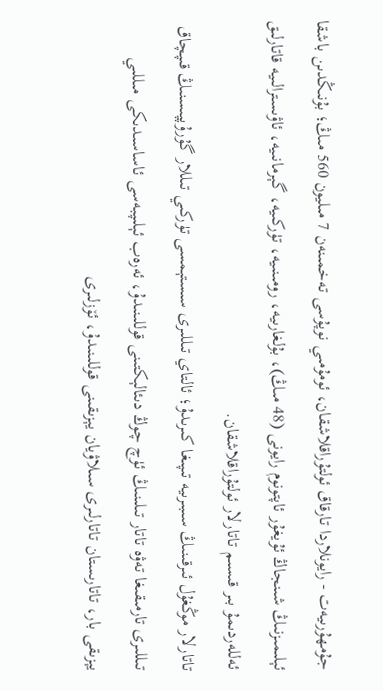جۇمھۇرىيەت - رايونلاردا تارقاق ئولتۇراقلاشقان، ئومۇمىي نوپۇسى تەخمىنەن 7 مىليون 560 مىڭ؛ بۇنىڭدىن باشقا ئېلىمىزنىڭ شىنجاڭ ئۇيغۇر ئاپتونوم رايونى (48 مىڭ)، بۇلغارىيە، رومىنىيە، تۈركىيە، گېرمانىيە، ئاۋىسترالىيە قاتارلىق ئەللەردىمۇ بىر قىسىم تاتارلار ئولتۇراقلاشقان.
تاتارلار موڭغۇل ئىرقىنىڭ سىبىرىيە تىپىغا كىرىدۇ؛ ئالتاي تىللىرى سىستېمسى تۈركىي تىللار گۇرۇپپىسنىڭ قىپچاق تىللىرى تارمىقىغا تەۋە تاتار تىلىنىڭ ئۈچ چوڭ دىئالېكتىنى قوللىنىدۇ، ئەرەب ئېلىپبەسى ئاساسىدىكى مىللىي يېزىقى بار، تاتارىستان تاتارلىرى سىلاۋيان يېزىقىنى قوللىنىدۇ، ئۆزلىرى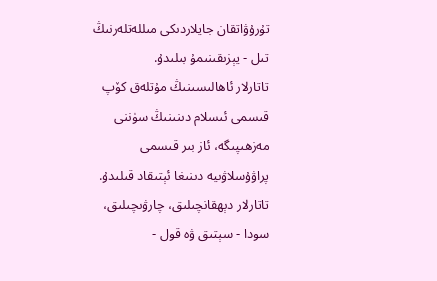تۇرۇۋاتقان جايلاردىكى مىللەتلەرنىڭ تىل - يېزىقىنىمۇ بىلىدۇ.
تاتارلار ئاھالىسىنىڭ مۇتلەق كۆپ قىسمى ئىسلام دىنىنىڭ سۈننى مەزھىپىگە، ئاز بىر قىسمى پراۋۇسلاۋىيە دىنىغا ئېتىقاد قىلىدۇ.
تاتارلار دېھقانچىلىق، چارۋىچىلىق، سودا - سېتىق ۋە قول -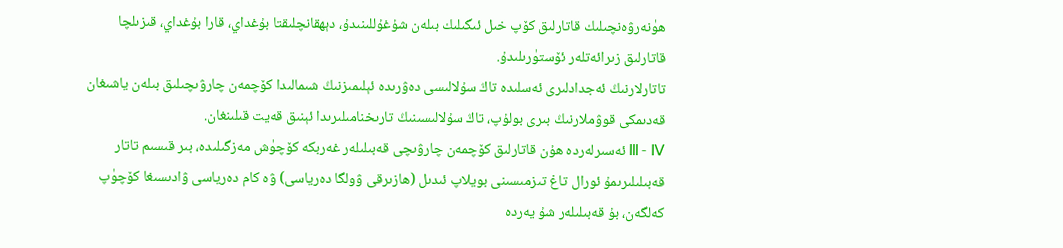ھۈنەرۋەنچىلىك قاتارلىق كۆپ خىل ئىگىلىك بىلەن شۇغۇللىنىدۇ، دېھقانچلىقتا بۇغداي، قارا بۇغداي، قىزىلچا قاتارلىق زىرائەتلەر ئۆستۈرىلىدۇ.
تاتارلارنىڭ ئەجدادلىرى ئەسلىدە تاڭ سۇلالىسى دەۋرىدە ئېلىمىزنىڭ شىمالىدا كۆچمەن چارۋىچىلىق بىلەن ياشىغان قەدىمكى قوۋملارنىڭ بىرى بولۇپ، تاڭ سۇلالىسىنىڭ تارىخنامىلىرىدا ئېنىق قەيت قىلىنغان.
Ⅲ - Ⅳ ئەسىرلەردە ھۇن قاتارلىق كۆچمەن چارۋىچى قەبىلىلەر غەربكە كۆچۈش مەزگىلىدە، بىر قىسىم تاتار قەبىلىلىرىمۇ ئورال تاغ تىزمىسىنى بويلاپ ئىدىل (ھازىرقى ۋولگا دەرياسى) ۋە كام دەرياسى ۋادىسىغا كۆچۈپ كەلگەن، بۇ قەبىلىلەر شۇ يەردە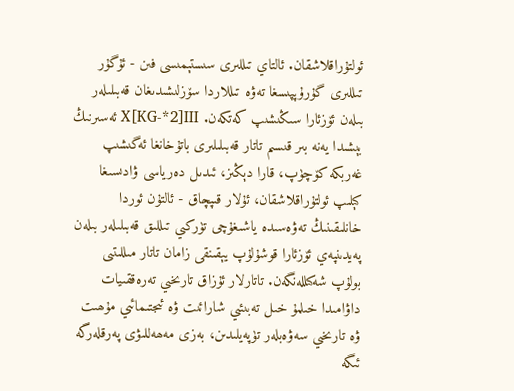ئولتۇراقلاشقان. ئالتاي تىللىرى سىستېمىسى فىن - ئۇگۇر تىللىرى گۇرۇپپىسغا تەۋە تىللاردا سۆزلىشىدىغان قەبىلىلەر بىلەن ئۆزئارا سىڭىشىپ كەتكەن. Ⅹ[KG-*2]Ⅲ ئەسىرنىڭ بېشىدا يەنە بىر قىسىم تاتار قەبىلىلىرى باتۇخانغا ئەگىشىپ غەربكە كۆچۈپ، قارا دېڭىز، ئىدىل دەرياسى ۋادىسىغا كېلىپ ئولتۇراقلاشقان، ئۇلار قىپچاق - ئالتۇن ئوردا خانلىقىنىڭ تەۋەسىدە ياشىغۇچى تۈركىي تىللىق قەبىلىلەر بىلەن پەيدىنپەي ئۆزئارا قوشۇلۇپ يېقىنقى زامان تاتار مىللىتىى بولۇپ شەكىللەنگەن. تاتارلار ئۇزاق تارىخىي تەرەققىيات داۋامىدا خىلمۇ خىل تەبىئىي شارائىت ۋە ئىجتىمائىي مۇھىت ۋە تارىخىي سەۋەبلەر تۈپەيلىدىن، بەزى مەھەللىۋى پەرقلەرگە ئىگە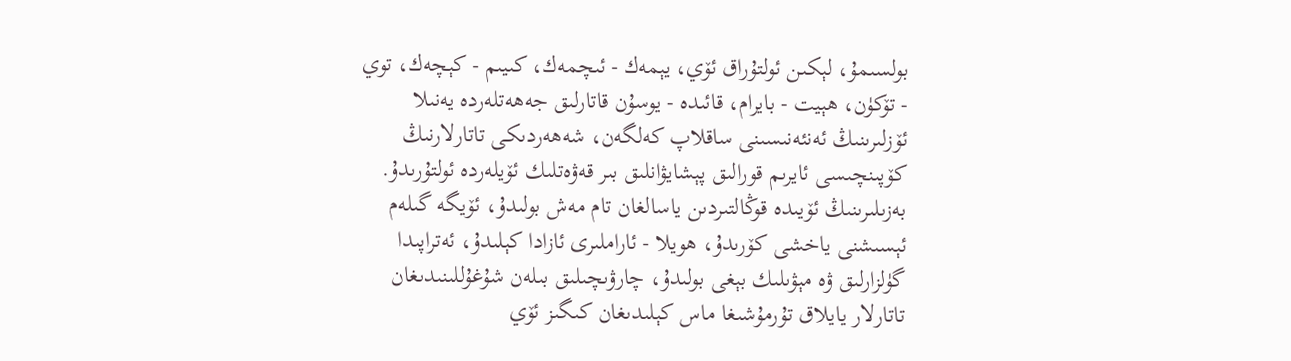بولسىمۇ، لېكىن ئولتۇراق ئۆي، يېمەك - ئىچمەك، كىيىم - كېچەك، توي - تۆكۈن، ھېيت - بايرام، قائىدە - يوسۇن قاتارلىق جەھەتلەردە يەنىلا ئۆزلىرىنىڭ ئەنئەنىسىنى ساقلاپ كەلگەن، شەھەردىكى تاتارلارنىڭ كۆپىنچىسى ئايرىم قورالىق پېشايۋانلىق بىر قەۋەتلىك ئۆيلەردە ئولتۇرىدۇ. بەزىلىرىنىڭ ئۆيىدە قوڭالتىردىن ياسالغان تام مەش بولىدۇ، ئۆيگە گىلەم ئېسىشنى ياخشى كۆرىدۇ، ھويلا - ئاراملىرى ئازادا كېلىدۇ، ئەتراپىدا گۈلزارلىق ۋە مېۋىلىك بېغى بولىدۇ، چارۋىچىلىق بىلەن شۇغۇللىنىدىغان تاتارلار يايلاق تۇرمۇشىغا ماس كېلىدىغان كىگىز ئۆي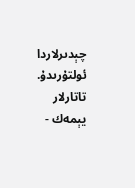چېدىرلاردا ئولتۇرىدۇ.
تاتارلار يېمەك -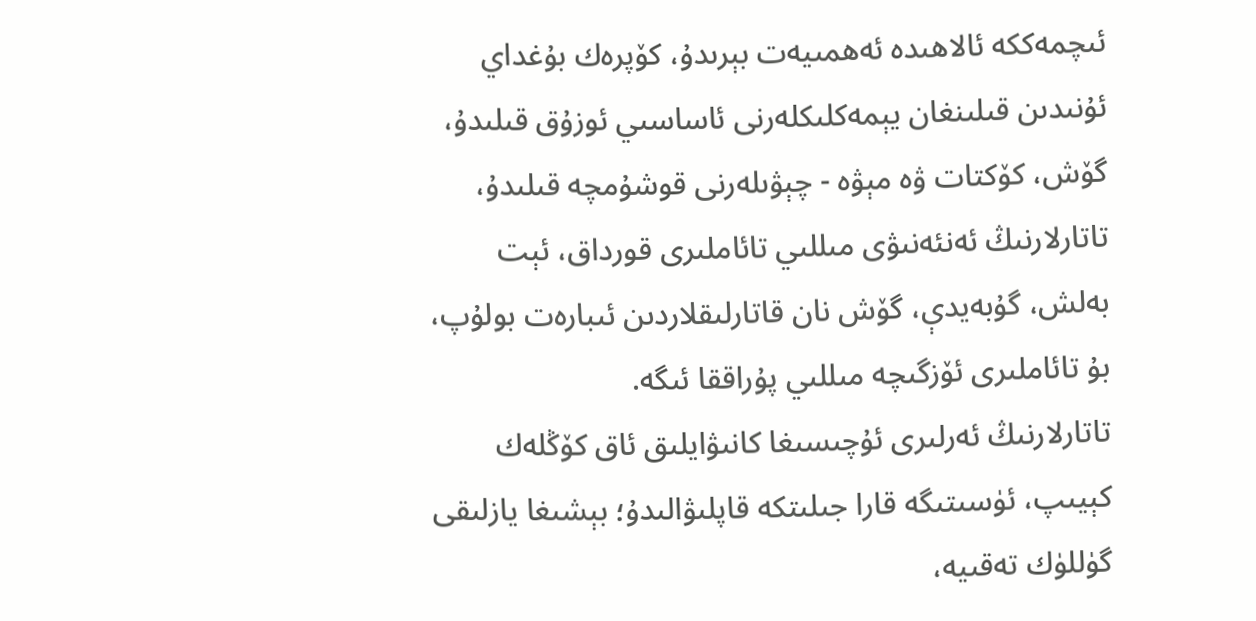ئىچمەككە ئالاھىدە ئەھمىيەت بېرىدۇ، كۆپرەك بۇغداي ئۇنىدىن قىلىنغان يېمەكلىكلەرنى ئاساسىي ئوزۇق قىلىدۇ، گۆش، كۆكتات ۋە مېۋە - چېۋىلەرنى قوشۇمچە قىلىدۇ، تاتارلارنىڭ ئەنئەنىۋى مىللىي تائاملىرى قورداق، ئېت بەلش، گۇبەيدې، گۆش نان قاتارلىقلاردىن ئىبارەت بولۇپ، بۇ تائاملىرى ئۆزگىچە مىللىي پۇراققا ئىگە.
تاتارلارنىڭ ئەرلىرى ئۇچىسىغا كانىۋايلىق ئاق كۆڭلەك كېيىپ، ئۈسىتىگە قارا جىلىتكە قاپلىۋالىدۇ؛ بېشىغا يازلىقى گۈللۈك تەقىيە،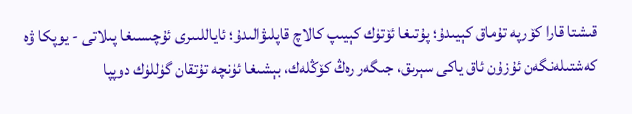قىشتا قارا كۆرپە تۇماق كېيىدۇ؛ پۇتىغا ئۆتۈك كېيىپ كالاچ قاپلىۋالىدۇ؛ ئاياللىىرى ئۇچىسىغا پىلاتى - يوپكا ۋە كەشتىلەنگەن ئۇزۇن ئاق ياكى سېرىق، جىگەر رەڭ كۆڭلەك، بېشىغا ئۈنچە تۇتقان گۈللۈك دوپپا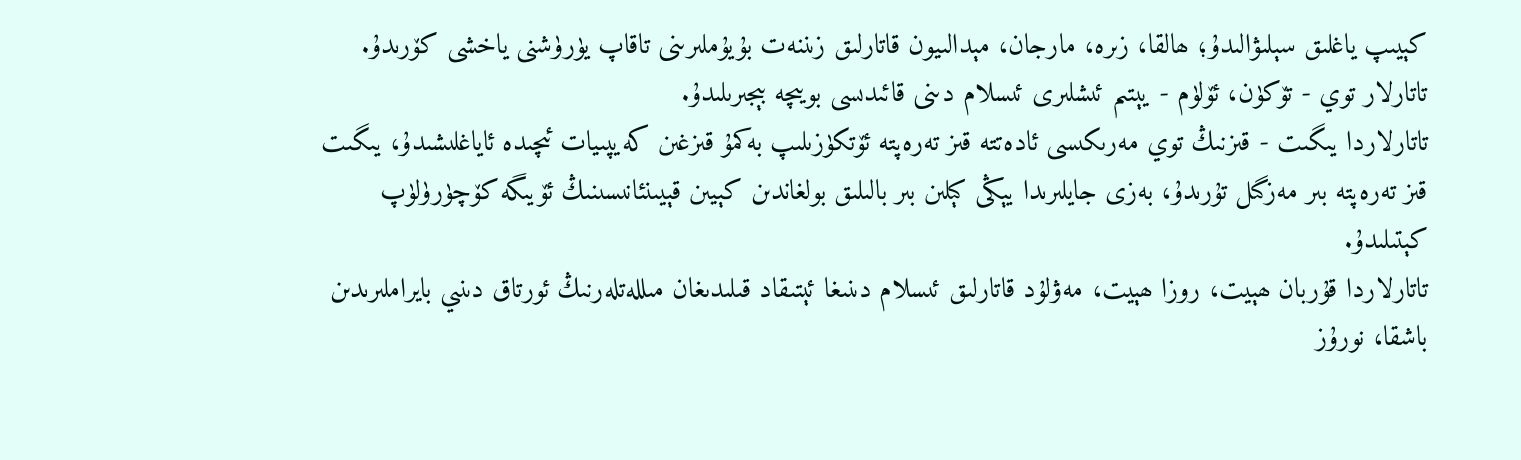كېيىپ ياغلىق سېلىۋالىدۇ؛ ھالقا، زىرە، مارجان، مېدالىيون قاتارلىق زىننەت بۇيۇملىرىنى تاقاپ يۈرۈشنى ياخشى كۆرىدۇ.
تاتارلار توي - تۆكۈن، ئۆلۈم - يېتىم ئىشلىرى ئىسلام دىنى قائىدىسى بويىچە بېجىرىلىدۇ.
تاتارلاردا يىگىت - قىزنىڭ توي مەرىكىسى ئادەتتە قىز تەرەپتە ئۆتكۈزىلىپ بەكمۇ قىزغىن كەيپىيات ئىچىدە ئاياغلىشىدۇ، يىگىت قىز تەرەپتە بىر مەزگىل تۇرىدۇ، بەزى جايلىرىدا يېڭى كېلىن بىر بالىلىق بولغاندىن كېيىن قېيىنئانىسىنىڭ ئۆيىگە كۆچۈرۈلۈپ كېتىلىدۇ.
تاتارلاردا قۇربان ھېيت، روزا ھېيت، مەۋلۇد قاتارلىق ئىسلام دىنىغا ئېتىقاد قىلىدىغان مىللەتلەرنىڭ ئورتاق دىنىي بايراملىرىدىن باشقا، نورۇز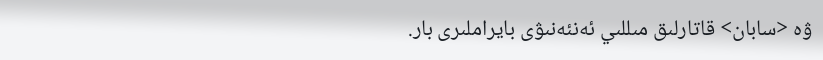ۋە <سابان> قاتارلىق مىللىي ئەنئەنىۋى بايراملىرى بار.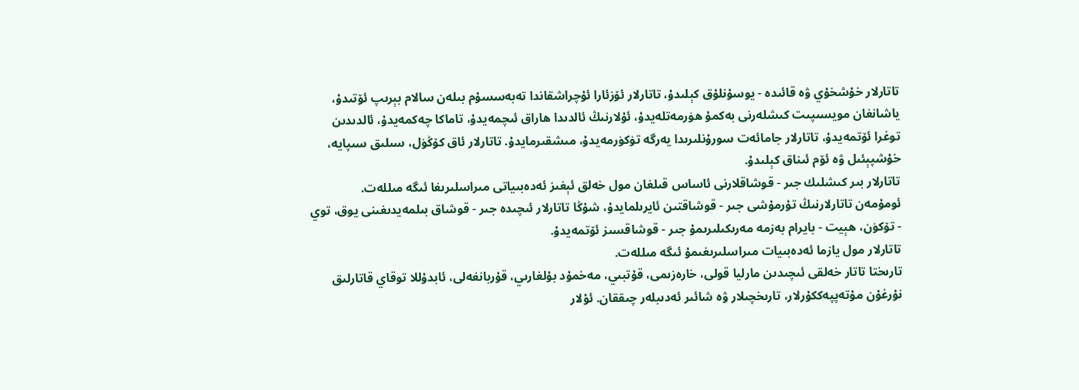تاتارلار خۇشخۇي ۋە قائىدە - يوسۇنلۇق كېلىدۇ، تاتارلار ئۆزئارا ئۇچراشقاندا تەبەسسۇم بىلەن سالام بېرىپ ئۆتىدۇ، ياشانغان مويسىپىت كىشلەرنى بەكمۇ ھۈرمەتلەيدۇ، ئۇلارنىڭ ئالدىدا ھاراق ئىچمەيدۇ، تاماكا چەكمەيدۇ، ئالدىدىن توغرا ئۆتمەيدۇ، تاتارلار جامائەت سورۇنلىرىدا يەرگە تۈكۈرمەيدۇ، مىشقىرمايدۇ. تاتارلار ئاق كۆڭۈل، سىلىق سىپايە، خۇشپېئىل ۋە ئۆم ئىناق كېلىدۇ.
تاتارلار بىر كىشلىك جىر - قوشاقلارنى ئاساس قىلغان مول خەلق ئېغىز ئەدەبىياتى مىراسلىرىغا ئىگە مىللەت.
ئومۇمەن تاتارلارنىڭ تۇرمۇشى جىر - قوشاقتىن ئايرىلمايدۇ، شۇڭا تاتارلار ئىچىدە جىر - قوشاق بىلمەيدىغىنى يوق، توي - تۆكۈن، ھېيت - بايرام بەزمە مەرىكىلىرىمۇ جىر - قوشاقسىز ئۆتمەيدۇ.
تاتارلار مول يازما ئەدەبىيات مىراسلىرىغىمۇ ئىگە مىللەت.
تارىختا تاتار خەلقى ئىچىدىن مارليا قولى، خارەزىمى، قۇتبىي، مەخمۇد بۇلغارىي، قۇربانغەلى، ئابدۇللا توقاي قاتارلىق نۇرغۇن مۇتەپپەككۇرلار، تارىخچىلار ۋە شائىر ئەدىبلەر چىققان. ئۇلار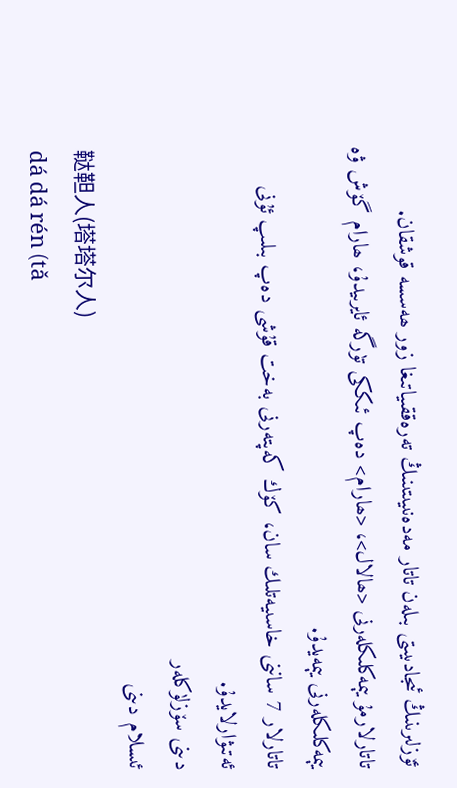ئۆزلىرىنىڭ ئىجادىيىتى بىلەن تاتار مەدەنىيىتىنىڭ تەرەققىياتىغا زور ھەسسە قوشقان.
تاتارلارمۇ يېمەكلىكلەرنى <ھالال>، <ھارام> دەپ ئىككى تۈرگە ئايرىيدۇ، ھارام گۆش ۋە يېمەكلىكلەرنى يېمەيدۇ.
تاتارلار 7 ساننى خاسىيەتلىك سان، كۆك كەپتەرنى بەخت قۇشى دەپ بىلىپ ئۇنى ئەتىۋارلايدۇ.
دىنى سۆزلۈكلەر
ئىسلام دىنى
鞑靼人(塔塔尔人)
dá dá rén (tǎ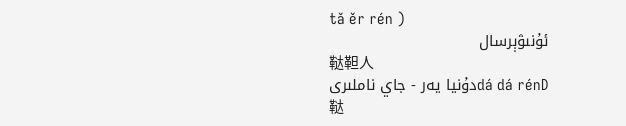tǎ ěr rén )
ئۇنىۋېرسال
鞑靼人
dá dá rénDدۇنيا يەر - جاي ناملىرى
鞑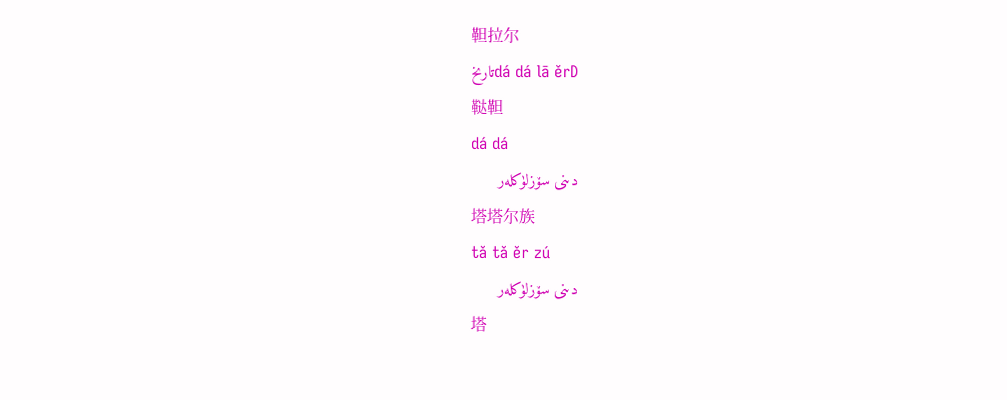靼拉尔
dá dá lā ěrDتارىخ
鞑靼
dá dá
دىنى سۆزلۈكلەر
塔塔尔族
tǎ tǎ ěr zú
دىنى سۆزلۈكلەر
塔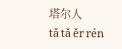塔尔人
tǎ tǎ ěr rén